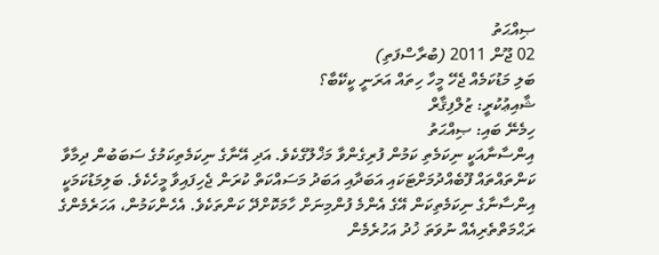ޞިއްޙަތު
02 ޖޫން 2011 (ބުރާސްފަތި)
ބަލި މަޑުކަމެއް ޖެހޭ މީހާ ހިތައް އަރަނީ ކީކޭބާ؟
ޝާއިޢުކުރީ: ޒުލްފިޤާރް
ހިމެނޭ ބައި: ޞިއްޙަތު
އިންސާނާއަކީ ނިކަމެތި ކަމުން ފުރިގެންވާ މަޚްލޫގެކެވެ. އަދި އޭނާގެ ނިކަމެތިކަމުގެ ސަބަބުން ދިމާވާ ކަންތައްތައް ފޫބެއްދުމަށްޓަކައި އަބަދާއި އަބަދު މަސައްކަތް ކުރަން ޖެހިފައިވާ މީހެކެވެ. ބަލިމަޑުކަމަކީ އިންސާނާގެ ނިކަމެތިކަން އޭގެ އެންމެ ފުންމިނަށް ހާމަކޮށްދޭ ކަންތަކެވެ. އެހެންކަމުން، އަހަރެމެންގެ ރަޙްމަތްތެރިއެއް ނުވަތަ ޚުދު އަހުރެމެން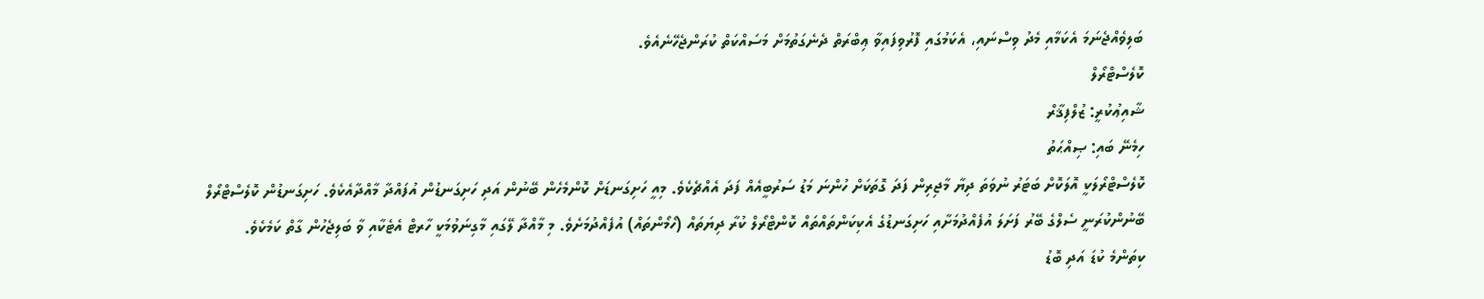ބަލިވެއްޖެނަމަ އެކަމާއި މެދު ވިސްނައި، އެކަމުގައި ފޮރުވިފައިވާ ޢިބްރަތް ދެނެގަތުމަށް މަސައްކަތް ކުރަންޖެހޭނެއެވެ.
ކޮލެސްޓްރޯލް
ޝާއިޢުކުރީ: ޒުލްފިޤާރް
ހިމެނޭ ބައި: ޞިއްޙަތު
ކޮލެސްޓްރޯލަކީ އޮލަކޮށް ބަޓަރު ނުވަތަ ދިޔާ މާޖިރިން ފަދަ ގޮތަކަށް ހުންނަ މަޑު ސަރުބީއެއް ފަދަ އެއްޗެކެވެ. މިއީ ހަށިގަނޑަށް ކޮންމެހެން ބޭނުން އަދި ހަށިގަނޑުން އުފައްދާ މާއްދާއެކެވެ. ހަށިގަނޑުން ކޮލެސްޓްރޯލް ބޭނުންކުރަނީ ސެލްގެ ބޭރު ފަށަލަ އުފެއްދުމަށާއި ހަށިގަނޑުގެ އެކިކަންތައްތައް ކޮންޓްރޯލް ކުރާ ދިޔަތައް (ހޯމޯންތައް) އުފެއްދުމަށެވެ. މި މާއްދާ ލޭގައި މާގިނަވުމަކީ ހާރޓް އެޓެކާއި ވާ ބަލިޖެހުން ގާތް ކަމެކެވެ.
ކިތަންމެ ކުޑަ އަދި ބޮޑު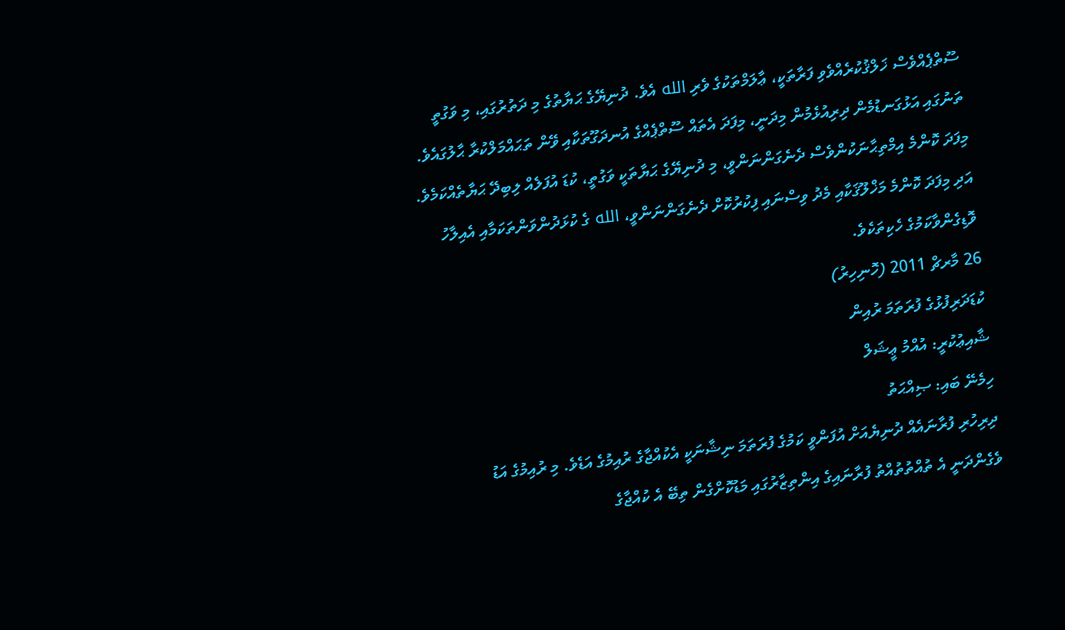ސޫތްޕެއްވެސް ޚަލްޤުކުރެއްވެވި ފަރާތަކީ، ޢާލަމްތަކުގެ ވެރި الله އެވެ. ދުނިޔޭގެ ޙަޔާތުގެ މި ދަތުރުގައި، މި ވަގުތީ ތަނުގައި އަޅުގަނޑުމެން ދިރިއުޅެމުން މިދަނީ، މިފަދަ އެތައް ސޫތްޕެއްގެ އުނދަގޫތަކާއި ވޭން ތަޙައްމަލްކުރާ ޙާލުގައެވެ. މިފަދަ ކޮންމެ އިމްތިޙާނަކުންވެސް ދެނެގަންނަންވީ، މި ދުނިޔޭގެ ޙަޔާތަކީ ވަގުތީ، ކުޑަ އުފަލެއް ލިބިދޭ ޙަޔާތެއްކަމެވެ. އަދި މިފަދަ ކޮންމެ މަޚްލޫޤަކާއި މެދު ވިސްނައި ފިކުރުކޮށް ދެނެގަންނަންވީ، الله ގެ ކުޅަދުންވަންތަކަމާއި އެއިލާހު ވޮޑިގެންވާކަމުގެ ހެކިތަކެވެ.
26 މާރޗް 2011 (ހޮނިހިރު)
ކުޑަދަރިފުޅުގެ ފުރަތަމަ ރުއިން
ޝާއިޢުކުރީ: އުއްމު ޢީޝަލް
ހިމެނޭ ބައި: ޞިއްޙަތު
ދިރިހުރި ފުރާނައެއް ދުނިޔެއަށް އުފަންވީ ކަމުގެ ފުރަތަމަ ނިޝާނަކީ އެކުއްޖާގެ ރުއިމުގެ އަޑެވެ. މި ރުއިމުގެ އަޑު ވެގެންދަނީ އެ ތުއްތުތުއްތު ފުރާނައިގެ އިންތިޒާރުގައި މަޑުކޮށްގެން ތިބޭ އެ ކުއްޖާގެ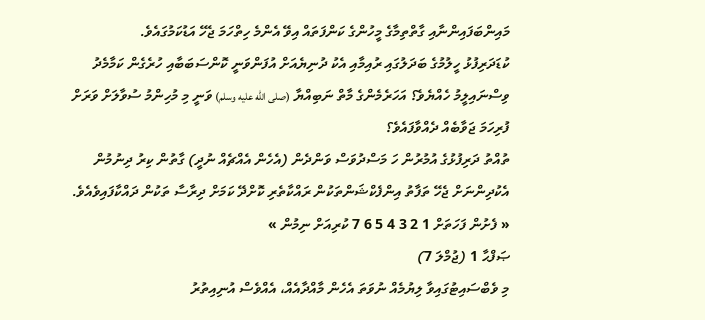މައިންބަފައިންނާއި ގާތްތިމާގެ މީހުންގެ ކަންފަތައް އިވޭ އެންމެ ހިތްހަމަ ޖެހޭ އަޑުކަމުގައެވެ.
ކުޑަދަރިފުޅު ހީލުމުގެ ބަދަލުގައި ރުއިމާއި އެކު ދުނިޔެއަށް އުފަންވަނީ ކޮންސަބަބާއި ހުރެގެން ކަމާމެދު ވިސްނައިލީމު ހެއްޔެވެ؟ އަހަރެމެންގެ މާތް ނަބިއްޔާ (صلى الله عليه وسلم) ވަނީ މި މުހިންމު ސުވާލަށް ވަރަށް ފުރިހަމަ ޖަވާބެއް ދެއްވާފައެވެ؟
ތުއްތު ދަރިފުޅުގެ އުމުރުން ހަ މަސްދުވަސް ވަންދެން (އެހެން އެއްޗެއް ނުދީ) ގާތުން ކިރު ދިނުމުން އެކުދިންނަށް ޖެހޭ ތަފާތު އިންފެކްޝަންތަކުން ރައްކާތެރި ކޮށްދޭ ކަމަށް ދިރާސާ ތަކުން ދައްކާފައިވެއެވެ.
« ފެށުން ފަހަތަށް 1 2 3 4 5 6 7 ކުރިއަށް ނިމުން »
ޞަފްޙާ 1 (ޖުމްލަ 7)
މި ވެބްސައިޓުގައިވާ ލިޔުމެއް ނުވަތަ އެހެން މާއްދާއެއް، އެއްވެސް އުނިއިތުރު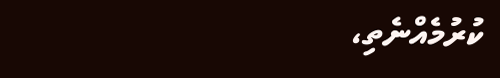ކުރުމެއްނެތި،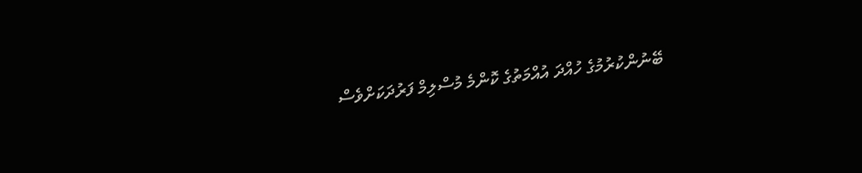ބޭނުންކުރުމުގެ ހުއްދަ އުއްމަތުގެ ކޮންމެ މުސްލިމް ފަރުދަކަށްވެސް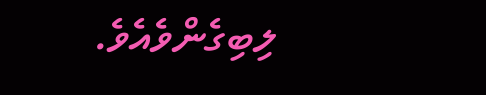ލިބިގެންވެއެވެ.